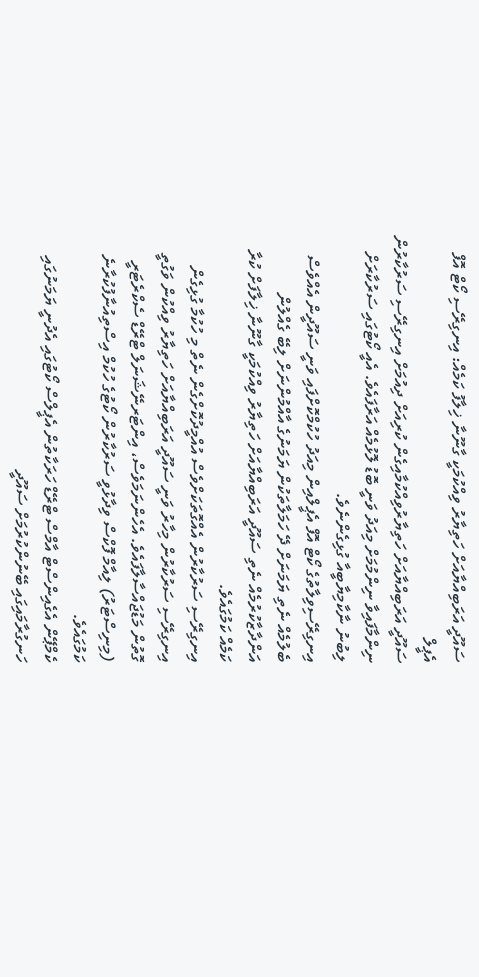ސައޫދީ އަރަބިއްޔާއަށް ހަތިޔާރު ވިއްކުމަކީ ގާނޫނާ ޚިލާފު ކަމެއް: އިނގިރޭސި ކޯޓް އޮފް އެޕީލް
ސައޫދީ އަރަބިއްޔާއަށް ހަތިޔާރުވިއްކުމާއިގެން ކުރިއަށް ދިއުމަށް އިނގިރޭސި ސަރުކާރުން ނިންމާފައިވާ ނިންމުމަށް މިއަދު ވަނީ ބޮޑު ލޮޅުމެއް އަރާފައެވެ. އެއީ ކޯޓުގައި ސަރުކާރަށް ލިބުނު ނާކާމިޔާބީއާ ގުޅިގެންނެވެ.
އިނގިރޭސިވިލާތުގެ ކޯޓް އޮފް އެޕީލްއިން މިއަދު ހުކުމްކޮށްފައި ވަނީ ސައޫދީން އެއްވެސް ބެލުމެއް ނެތި ޔަމަނަށް ދޭ ހަމަލާތަކުން ޔަމަނުގެ އާއްމުންނަށް ލިބޭ ގެއްލުން އަންދާޒާކުރުމެއް ނެތި ސައޫދީ އަރަބިއްޔާއަށް ހަތިޔާރު ވިއްކުމަކީ ގާނޫނާ ޚިލާފަށް ކުރާ ކަމެއް ކަމުގައެވެ.
އިނގިރޭސި ސަރުކާރުން އެއްގޮތަކަށްވެސް އުއްމީދުކޮށްގެން ނެތް މި ހުކުމާ ގުޅިގެން އިނގިރޭސި ސަރުކާރުން މިހާރު ވަނީ ސައޫދީ އަރަބިއްޔާއަށް ހަތިޔާރު ވިއްކުން ވަގުތީ ގޮތުން މަޑުޖައްސާލާފައެވެ. އެހެންނަމަވެސް، އިންޓަރނޭޝަނަލް ޓްރޭޑް ސެކްރެޓަރީ (މިނިސްޓަރު) ލިއާމް ފޮކްސް ވިދާޅުވީ ސަރުކާރުން ކޯޓުގެ ހުކުމް އިސްތިއުނާފުކުރާނެ ކަމުގައެވެ.
ކެމްޕޭން އެގެއިންސްޓް އާމްސް ޓްރޭޑް ހަރަކާތުން އެޕީލްސް ކޯޓުގައި އެދުނީ ޔަމަނުގައި ހަނގުރާމައިގައި ބޭނުންކުރުމަށް ސައޫދީ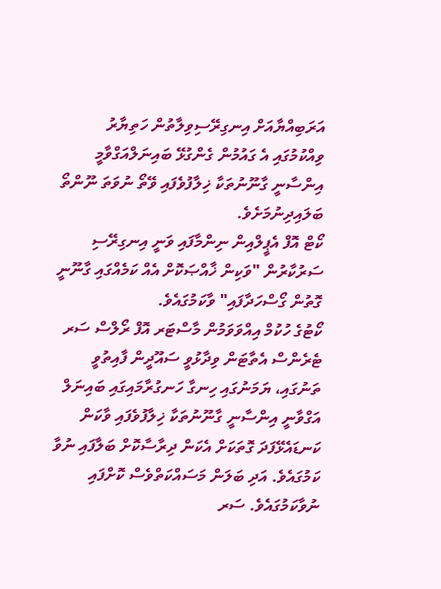އަރަބިއްޔާއަށް އިނގިރޭސިވިލާތުން ހަތިޔާރު ވިއްކުމުގައި އެ ގައުމުން ގެންގުޅޭ ބައިނަލްއަގްވާމީ އިންސާނީ ގާނޫނުތަކާ ޚިލާފުވެފައި ވޭތޯ ނުވަތަ ނޫންތޯ ބަލައިދިނުމަށެވެ.
ކޯޓް އޮފް އެޕީލްއިން ނިންމާފައި ވަނީ އިނގިރޭސި ސަރުކާރުން "ވަކިން ޚާއްޞަކޮށް އެއް ކަމެއްގައި ގާނޫނީ ގޮތުން ގޯސްހަދާފައި" ވާކަމުގައެވެ.
ކޯޓުގެ ހުކުމް އިއްވަވަމުން މާސްޓަރ އޮފް ރޯލްސް ސަރ ޓެރެންސް އެތާޓަން ވިދާޅުވީ ސައޫދީން ފާއިތުވީ ތަނުގައި، ޔަމަނުގައި ހިނގާ ހަނގުރާމައިގައި ބައިނަލް އަގްވާނީ އިންސާނީ ގާނޫނުތަކާ ޚިލާފުވެފައި ވާކަން ކަނޑައެޅޭފަދަ ގޮތަކަށް އެކަން ދިރާސާކޮށް ބަލާފައި ނުވާ ކަމުގައެވެ. އަދި ބަލަން މަސައްކަތްވެސް ކޮށްފައި ނުވާކަމުގައެވެ. ސަރ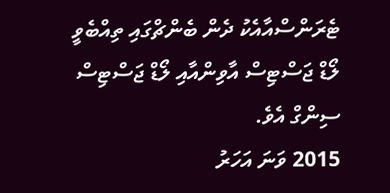ޓެރަންސްއާއެކު ދެން ބެންޗްގައި ތިއްބެވީ ލޯޑް ޖަސްޓިސް އާވިންއާއި ލޯޑް ޖަސްޓިސް ސިންގް އެވެ.
2015 ވަނަ އަހަރު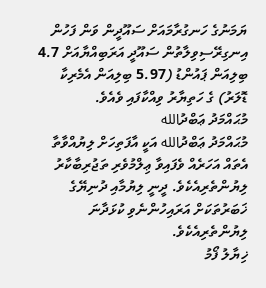ޔަމަނުގެ ހަނގުރާމައަށް ސައޫދީން ވަން ފަހުން އިނގިރޭސިވިލާތުން ސައޫދީ އަރަބިއްޔާއަށް 4.7 ބިލިއަން ޕައުންޑު (5.97 ބިލިއަން އެމެރިކާ ޑޮލަރު) ގެ ހަތިޔާރު ވިއްކާފައި ވެއެވެ.
މުޙައްމަދު ޢަބްދުالله
މުޙައްމަދު ޢަބްދުالله އަކީ އާފަތިހަށް ލިޔުއްވާތާ އެތައް އަހަރެއް ވެފައިވާ ޢިލްމުވެރި ތަޖުރިބާކާރު ލިޔުންތެރިއެކެވެ. ދީނީ ލިޔުމާއި ދުނިޔޭގެ ޚަބަރުތަކަށް އަރައިހުންނެވި ކުޅަދާނަ ލިޔުންތެރިއެކެވެ.
ޚިޔާލު ފޯމު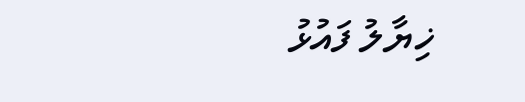ޚިޔާލު ފައުޅު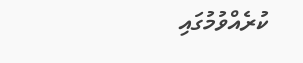ކުރެއްވުމުގައި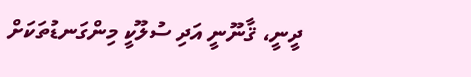ދީނީ، ޤާނޫނީ އަދި ސުލޫކީ މިންގަނޑުތަކަށް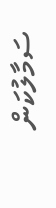ސަމާލުކަން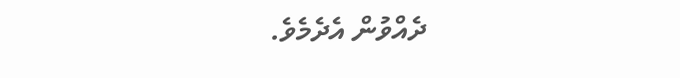ދެއްވުން އެދެމެވެ.